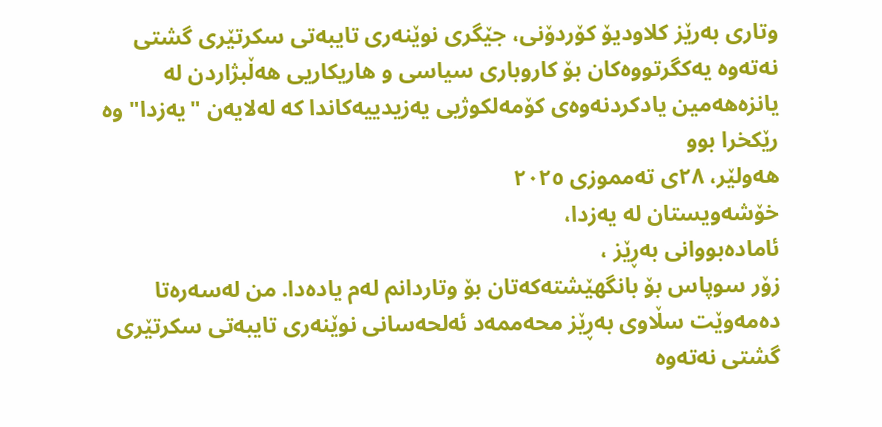وتاری بەرێز کلاودیۆ کۆردۆنی، جێگری نوێنەری تایبەتی سکرتێری گشتی نەتەوە یەکگرتووەکان بۆ کاروباری سیاسی و هاریکاریی هەڵبژاردن لە یانزەهەمین یادکردنەوەی کۆمەلکوژیی یەزیدییەکاندا کە لەلایەن "یەزدا" وە رێکخرا بوو
هەولێر، ٢٨ی تەمموزی ٢٠٢٥
خۆشەویستان لە یەزدا،
ئامادەبووانی بەڕێز ،
زۆر سوپاس بۆ بانگهێشتەکەتان بۆ وتاردانم لەم یادەدا. من لەسەرەتا دەمەوێت سڵاوی بەڕێز محەممەد ئەلحەسانی نوێنەری تایبەتی سکرتێری گشتی نەتەوە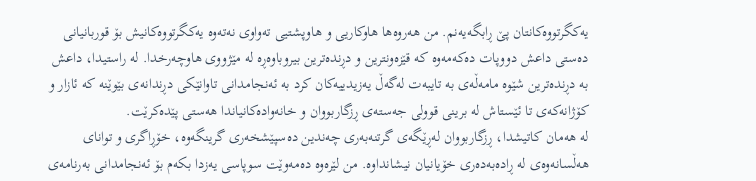یەکگرتووەکانتان پێ ڕابگەیەنم. من هەروەها هاوکاریی و هاوپشتیی تەواوی نەتەوە یەکگرتووەکانیش بۆ قوربانیانی دەستی داعش دووپات دەکەمەوە کە قێزەونترین و دڕندەترین بیروباوەڕە لە مێژووی هاوچەرخدا. لە راستیدا، داعش بە دڕندەترین شێوە مامەڵەی بە تایبەت لەگەڵ یەزیدییەکان کرد بە ئەنجامدانی تاوانێکی دڕندانەی بێوێنە کە ئازار و کۆژانەکەی تا ئێستاش لە برینی قوولی جەستەی ڕزگاربووان و خانەوادەکانیاندا هەستی پێدەکرێت.
لە هەمان کاتیشدا، ڕزگاربووان لەڕێگەی گرتنەبەری چەندین دەسپێشخەری گرینگەوە، خۆڕاگری و توانای هەڵسانەوەی لە ڕادەبەدەری خۆیانیان نیشانداوە. من لێرەوە دەمەوێت سوپاسی یەزدا بکەم بۆ ئەنجامدانی بەرنامەی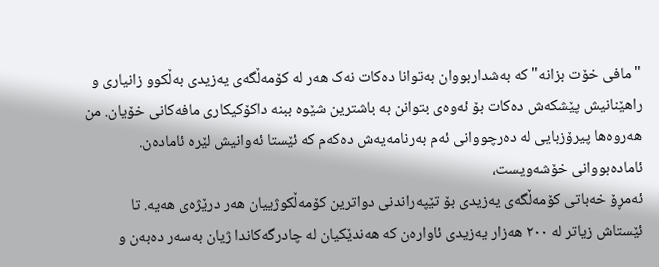"مافی خۆت بزانە" کە بەشداربووان بەتوانا دەکات نەک هەر لە کۆمەڵگەی یەزیدی بەڵکوو زانیاری و راهێنانیش پێشکەش دەکات بۆ ئەوەی بتوانن بە باشترین شێوە ببنە داکۆکیکاری مافەکانی خۆیان. من هەروەها پیرۆزبایی لە دەرچووانی ئەم بەرنامەیەش دەکەم کە ئێستا ئەوانیش لێرە ئامادەن.
ئامادەبووانی خۆشەویست،
ئەمڕۆ خەباتی کۆمەڵگەی یەزیدی بۆ تێپەراندنی دواترین کۆمەڵکوژییان هەر درێژەی هەیە. تا ئێستاش زیاتر لە ٢٠٠ هەزار یەزیدی ئاوارەن کە هەندێکیان لە چادرگەکاندا ژیان بەسەر دەبەن و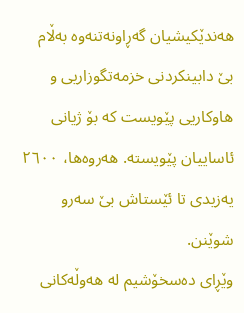هەندێکیشیان گەڕاونەتنەوە بەڵام بێ دابینکردنی خزمەتگوزاریی و هاوکاریی پێویست کە بۆ ژیانی ئاساییان پێویستە. هەروەها، ٢٦٠٠ یەزیدی تا ئێستاش بێ سەرو شوێنن.
وێڕای دەسخۆشیم لە هەوڵەکانی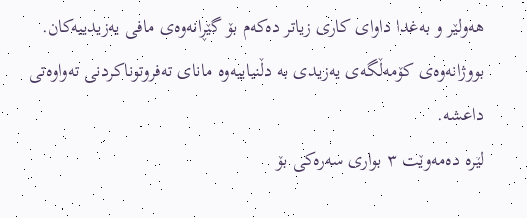هەولێر و بەغدا داوای کاری زیاتر دەکەم بۆ گێڕانەوەی مافی یەزیدییەکان. بووژانەوەی کۆمەڵگەی یەزیدی بە دڵنیاییەوە مانای تەفروتوناکردنی تەواوەتی داعشە.
لێرە دەمەوێت ٣ بواری سەرەکی بۆ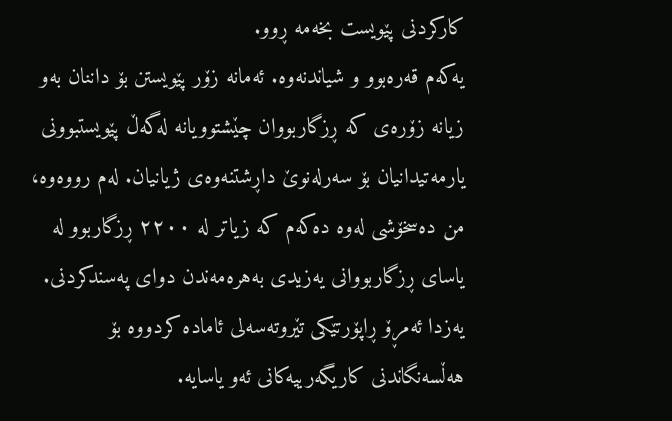کارکردنی پێویست بخەمە ڕوو.
یەکەم قەرەبوو و شیاندنەوە. ئەمانە زۆر پێویستن بۆ داننان بەو زیانە زۆرەی کە ڕزگاربووان چێشتوویانە لەگەڵ پێویستبوونی یارمەتیدانیان بۆ سەرلەنوێ داڕشتنەوەی ژیانیان. لەم رووەوە، من دەسخۆشی لەوە دەکەم کە زیاتر لە ٢٢٠٠ ڕزگاربوو لە یاسای ڕزگاربووانی یەزیدی بەهرەمەندن دوای پەسندکردنی.
یەزدا ئەمڕۆ ڕاپۆرتێکی تێروتەسەلی ئامادە کردووە بۆ هەڵسەنگاندنی کاریگەرییەکانی ئەو یاسایە.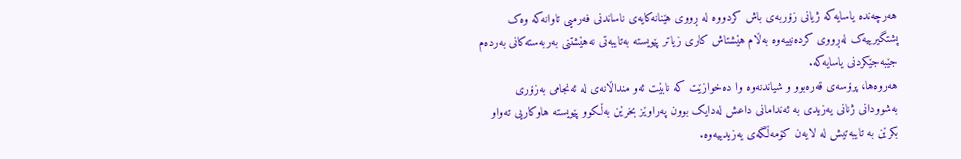هەرچەندە یاسایەکە ژیانی زۆربەی باش کردووە لە ڕووی هێنانەکایەی ناساندنی فەرمیی تاوانەکە وەک پشتگیرییەک لەڕووی کردەنییەوە بەڵام هێشتاش کاری زیاتر پێویستە بەتایبەتی نەهێشتنی بەربەستەکانی بەردەم جێبەجێکردنی یاسایەکە.
هەروەها، پرۆسەی قەرەبوو و شیاندنەوە وا دەخوازێت کە نابێت ئەو منداڵانەی لە ئەنجامی بەزۆری بەشوودانی ژنانی یەزیدی بە ئەندامانی داعش لەدایک بوون پەراوێز بخرێن بەڵکوو پێویستە هاوکاریی تەواو بکرێن بە تایبەتیش لە لایەن کۆمەڵگەی یەزیدییەوە.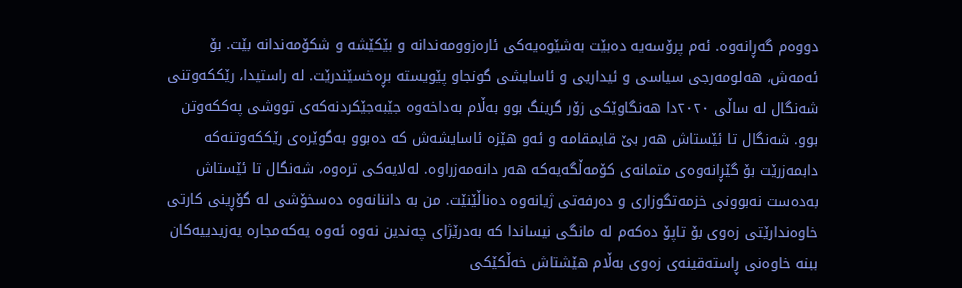دووەم گەڕانەوە. ئەم پرۆسەیە دەبێت بەشێوەیەکی ئارەزوومەندانە و بێکێشە و شکۆمەندانە بێت. بۆ ئەمەش، هەلومەرجی سیاسی و ئیداریی و ئاسایشی گونجاو پێویستە بڕەخسێندرێت. لە راستیدا، رێککەوتنی شەنگال لە ساڵی ٢٠٢٠دا هەنگاوێکی زۆر گرینگ بوو بەڵام بەداخەوە جێبەجێکردنەکەی تووشی پەککەوتن بوو. شەنگال تا ئێستاش هەر بێ قایمقامە و ئەو هێزە ئاسایشەش کە دەبوو بەگوێرەی رێککەوتنەکە دابمەزرێت بۆ گێڕانەوەی متمانەی کۆمەڵگەیەکە هەر دانەمەزراوە. لەلایەکی ترەوە، شەنگال تا ئێستاش بەدەست نەبوونی خزمەتگوزاری و دەرفەتی ژیانەوە دەناڵێنێت. من بە داننانەوە دەسخۆشی لە گۆڕینی کارتی خاوەندارێتی زەوی بۆ تاپۆ دەکەم لە مانگی نیساندا کە بەدرێژای چەندین نەوە ئەوە یەکەمجارە یەزیدییەکان ببنە خاوەنی ڕاستەقینەی زەوی بەڵام هێشتاش خەڵکێکی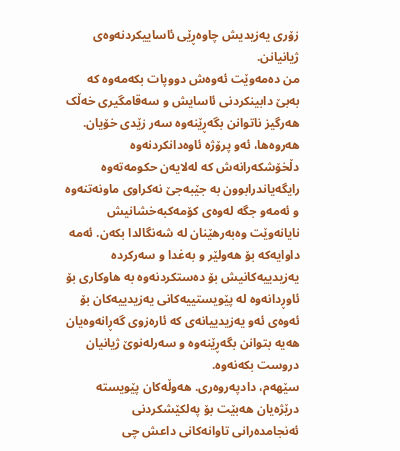زۆری یەزیدیش چاوەڕێی ئاساییکردنەوەی ژیانیانن.
من دەمەوێت ئەوەش دووپات بکەمەوە کە بەبێ دابینکردنی ئاسایش و سەقامگیری خەڵک هەرگیز ناتوانن بگەڕێنەوە سەر زێدی خۆیان. هەروەها، ئەو پرۆژە ئاوەدانکردنەوە دڵخۆشکەرانەش کە لەلایەن حکومەتەوە رایگەیاندرابوون بە جێبەجێ نەکراوی ماونەتنەوە و ئەمەو جگە لەوەی کۆمەکبەخشانیش نایانەوێت وەبەرهێنان لە شەنگالدا بکەن. ئەمە داوایەکە بۆ هەولێر و بەغدا و سەرکردە یەزیدییەکانیش بۆ دەستکردنەوە بە هاوکاری بۆ ئاوڕدانەوە لە پێویستییەکانی یەزیدییەکان بۆ ئەوەی ئەو یەزیدییانەی کە ئارەزوی گەڕانەوەیان هەیە بتوانن بگەڕێنەوە و سەرلەنوێ ژیانیان دروست بکەنەوە.
سێهەم، دادپەروەری. هەوڵەکان پێویستە درێژەیان هەبێت بۆ پەلکێشکردنی ئەنجامدەرانی تاوانەکانی داعش چی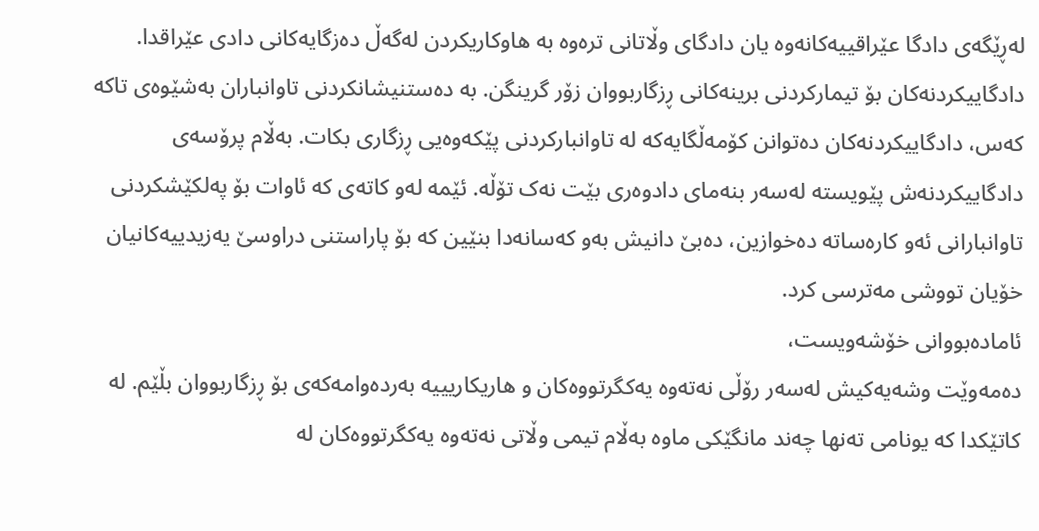لەڕێگەی دادگا عێراقییەکانەوە یان دادگای وڵاتانی ترەوە بە هاوکاریکردن لەگەڵ دەزگایەکانی دادی عێراقدا. دادگاییکردنەکان بۆ تیمارکردنی برینەکانی ڕزگاربووان زۆر گرینگن. بە دەستنیشانکردنی تاوانباران بەشێوەی تاکە کەس، دادگاییکردنەکان دەتوانن کۆمەڵگایەکە لە تاوانبارکردنی پێکەوەیی ڕزگاری بکات. بەڵام پرۆسەی دادگاییکردنەش پێویستە لەسەر بنەمای دادوەری بێت نەک تۆڵە. ئێمە لەو کاتەی کە ئاوات بۆ پەلکێشکردنی تاوانبارانی ئەو کارەساتە دەخوازین، دەبێ دانیش بەو کەسانەدا بنێین کە بۆ پاراستنی دراوسێ یەزیدییەکانیان خۆیان تووشی مەترسی کرد.
ئامادەبووانی خۆشەویست،
دەمەوێت وشەیەکیش لەسەر رۆڵی نەتەوە یەکگرتووەکان و هاریکاریییە بەردەوامەکەی بۆ ڕزگاربووان بڵێم. لە کاتێکدا کە یونامی تەنها چەند مانگێکی ماوە بەڵام تیمی وڵاتی نەتەوە یەکگرتووەکان لە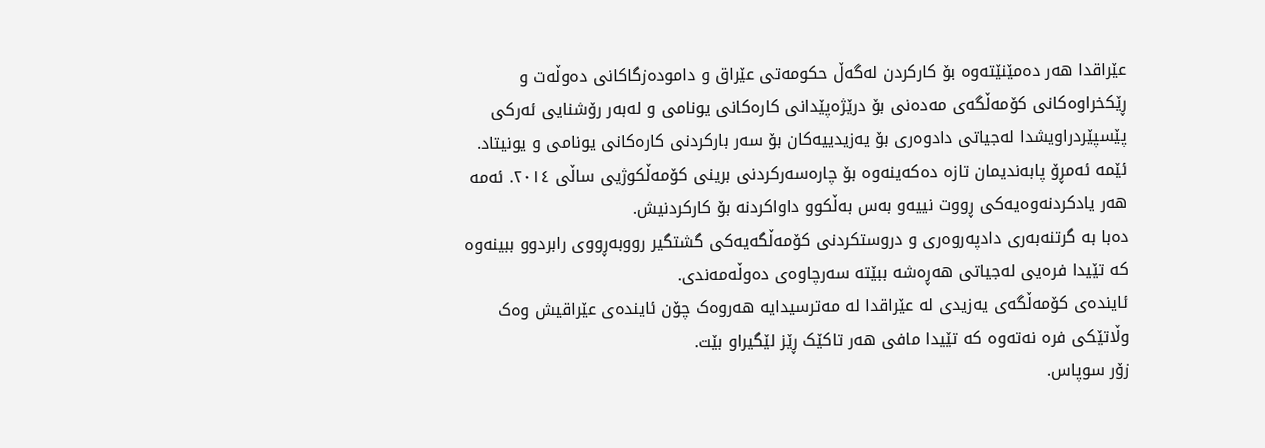عێراقدا هەر دەمێنێتەوە بۆ کارکردن لەگەڵ حکومەتی عێراق و دامودەزگاکانی دەوڵەت و ڕێکخراوەکانی کۆمەڵگەی مەدەنی بۆ درێژەپێدانی کارەکانی یونامی و لەبەر رۆشنایی ئەرکی پێسپێردراویشدا لەجیاتی دادوەری بۆ یەزیدییەکان بۆ سەر بارکردنی کارەکانی یونامی و یونیتاد.
ئێمە ئەمڕۆ پابەندیمان تازە دەکەینەوە بۆ چارەسەرکردنی برینی کۆمەڵکوژیی ساڵی ٢٠١٤. ئەمە هەر یادکردنەوەیەکی ڕووت نییەو بەس بەڵکوو داواکردنە بۆ کارکردنیش.
دەبا بە گرتنەبەری دادپەروەری و دروستکردنی کۆمەڵگەیەکی گشتگیر رووبەڕووی رابردوو ببینەوە کە تێیدا فرەیی لەجیاتی هەڕەشە ببێتە سەرچاوەی دەوڵەمەندی.
ئایندەی کۆمەڵگەی یەزیدی لە عێراقدا لە مەترسیدایە هەروەک چۆن ئایندەی عێراقیش وەک وڵاتێکی فرە نەتەوە کە تێیدا مافی هەر تاکێک ڕێز لێگیراو بێت.
زۆر سوپاس.